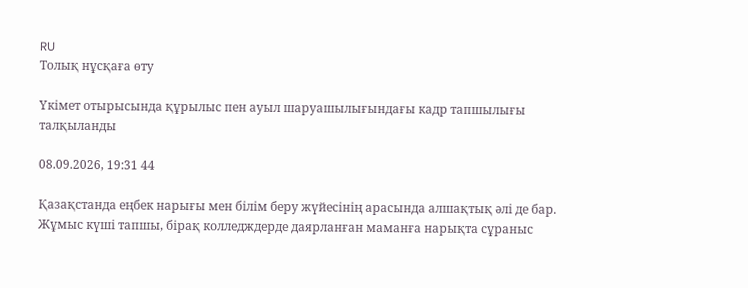RU
Толық нұсқаға өту

Үкімет отырысында құрылыс пен ауыл шаруашылығындағы кадр тапшылығы талқыланды

08.09.2026, 19:31 44

Қазақстанда еңбек нарығы мен білім беру жүйесінің арасында алшақтық әлі де бар. Жұмыс күші тапшы, бірақ колледждерде даярланған маманға нарықта сұраныс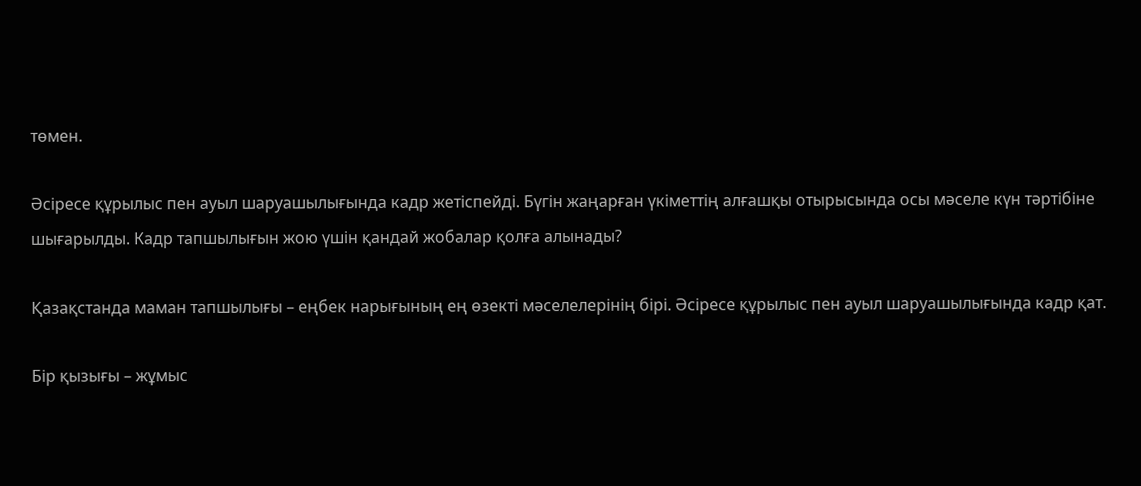төмен.

Әсіресе құрылыс пен ауыл шаруашылығында кадр жетіспейді. Бүгін жаңарған үкіметтің алғашқы отырысында осы мәселе күн тәртібіне шығарылды. Кадр тапшылығын жою үшін қандай жобалар қолға алынады?

Қазақстанда маман тапшылығы – еңбек нарығының ең өзекті мәселелерінің бірі. Әсіресе құрылыс пен ауыл шаруашылығында кадр қат.

Бір қызығы – жұмыс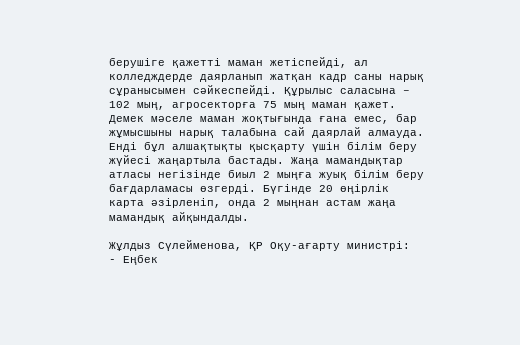берушіге қажетті маман жетіспейді, ал колледждерде даярланып жатқан кадр саны нарық сұранысымен сәйкеспейді. Құрылыс саласына – 102 мың, агросекторға 75 мың маман қажет. Демек мәселе маман жоқтығында ғана емес, бар жұмысшыны нарық талабына сай даярлай алмауда. Енді бұл алшақтықты қысқарту үшін білім беру жүйесі жаңартыла бастады. Жаңа мамандықтар атласы негізінде биыл 2 мыңға жуық білім беру бағдарламасы өзгерді. Бүгінде 20 өңірлік карта әзірленіп, онда 2 мыңнан астам жаңа мамандық айқындалды.

Жұлдыз Сүлейменова, ҚР Оқу-ағарту министрі:
- Еңбек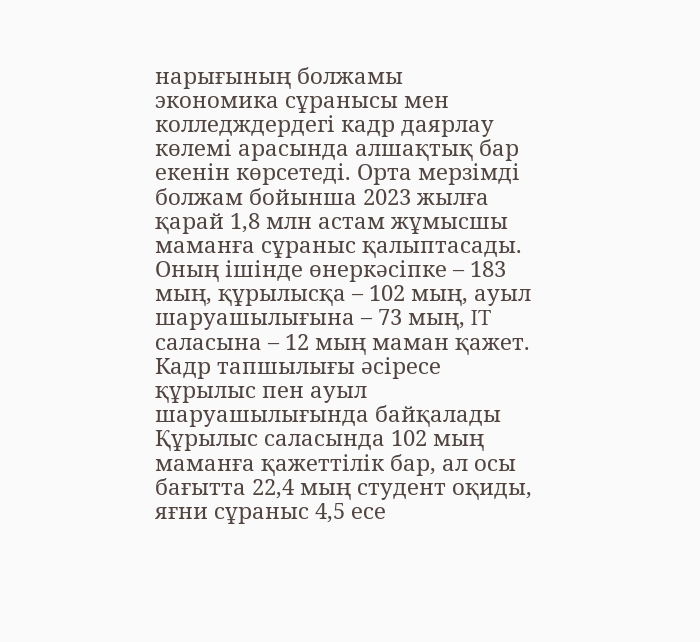нарығының болжамы экономика сұранысы мен колледждердегі кадр даярлау көлемі арасында алшақтық бар екенін көрсетеді. Орта мерзімді болжам бойынша 2023 жылға қарай 1,8 млн астам жұмысшы маманға сұраныс қалыптасады. Оның ішінде өнеркәсіпке – 183 мың, құрылысқа – 102 мың, ауыл шаруашылығына – 73 мың, IT саласына – 12 мың маман қажет. Кадр тапшылығы әсіресе құрылыс пен ауыл шаруашылығында байқалады Құрылыс саласында 102 мың маманға қажеттілік бар, ал осы бағытта 22,4 мың студент оқиды, яғни сұраныс 4,5 есе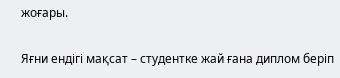жоғары.

Яғни ендігі мақсат – студентке жай ғана диплом беріп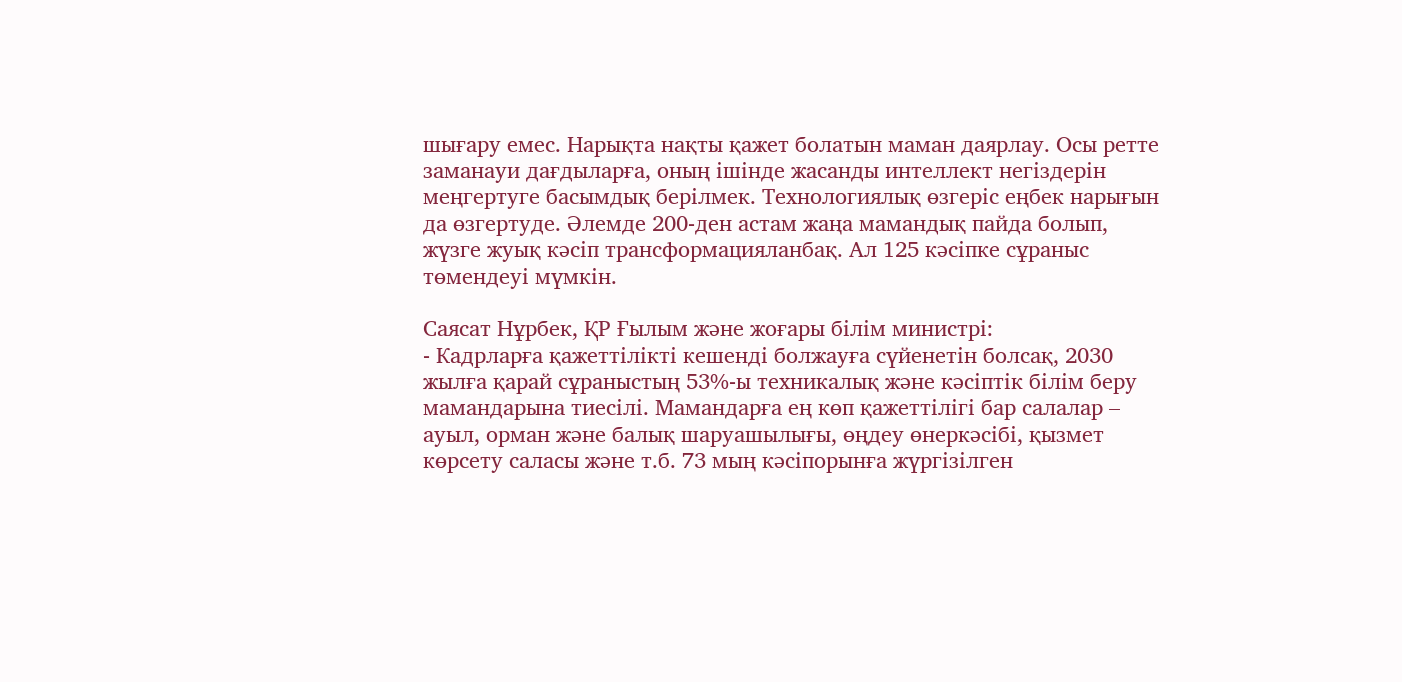шығару емес. Нарықта нақты қажет болатын маман даярлау. Осы ретте заманауи дағдыларға, оның ішінде жасанды интеллект негіздерін меңгертуге басымдық берілмек. Технологиялық өзгеріс еңбек нарығын да өзгертуде. Әлемде 200-ден астам жаңа мамандық пайда болып, жүзге жуық кәсіп трансформацияланбақ. Ал 125 кәсіпке сұраныс төмендеуі мүмкін.

Саясат Нұрбек, ҚР Ғылым және жоғары білім министрі:
- Кадрларға қажеттілікті кешенді болжауға сүйенетін болсақ, 2030 жылға қарай сұраныстың 53%-ы техникалық және кәсіптік білім беру мамандарына тиесілі. Мамандарға ең көп қажеттілігі бар салалар – ауыл, орман және балық шаруашылығы, өңдеу өнеркәсібі, қызмет көрсету саласы және т.б. 73 мың кәсіпорынға жүргізілген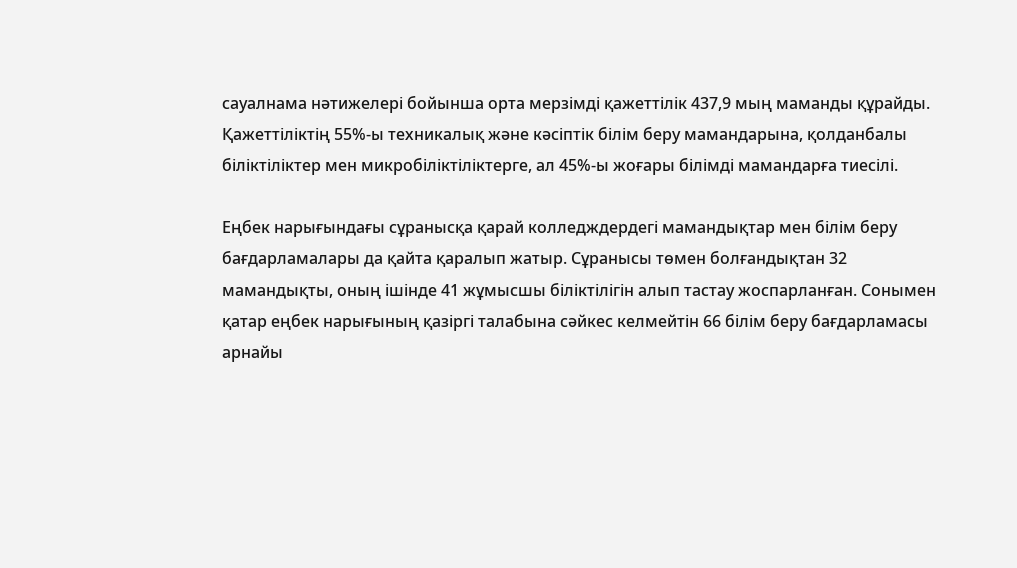сауалнама нәтижелері бойынша орта мерзімді қажеттілік 437,9 мың маманды құрайды. Қажеттіліктің 55%-ы техникалық және кәсіптік білім беру мамандарына, қолданбалы біліктіліктер мен микробіліктіліктерге, ал 45%-ы жоғары білімді мамандарға тиесілі.

Еңбек нарығындағы сұранысқа қарай колледждердегі мамандықтар мен білім беру бағдарламалары да қайта қаралып жатыр. Сұранысы төмен болғандықтан 32 мамандықты, оның ішінде 41 жұмысшы біліктілігін алып тастау жоспарланған. Сонымен қатар еңбек нарығының қазіргі талабына сәйкес келмейтін 66 білім беру бағдарламасы арнайы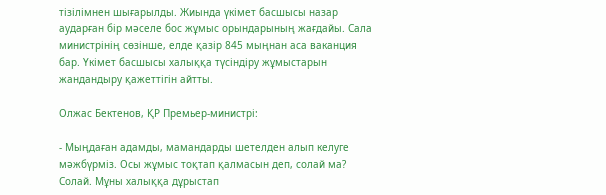тізілімнен шығарылды. Жиында үкімет басшысы назар аударған бір мәселе бос жұмыс орындарының жағдайы. Сала министрінің сөзінше, елде қазір 845 мыңнан аса ваканция бар. Үкімет басшысы халыққа түсіндіру жұмыстарын жандандыру қажеттігін айтты.

Олжас Бектенов, ҚР Премьер-министрі:

- Мыңдаған адамды, мамандарды шетелден алып келуге мәжбүрміз. Осы жұмыс тоқтап қалмасын деп, солай ма? Солай. Мұны халыққа дұрыстап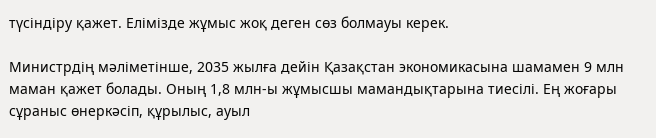түсіндіру қажет. Елімізде жұмыс жоқ деген сөз болмауы керек.

Министрдің мәліметінше, 2035 жылға дейін Қазақстан экономикасына шамамен 9 млн маман қажет болады. Оның 1,8 млн-ы жұмысшы мамандықтарына тиесілі. Ең жоғары сұраныс өнеркәсіп, құрылыс, ауыл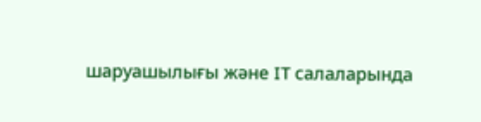шаруашылығы және IT салаларында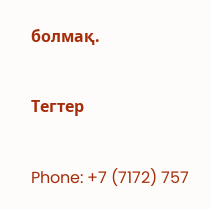болмақ.

Тегтер

Phone: +7 (7172) 757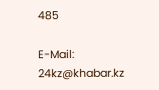485

E-Mail: 24kz@khabar.kz